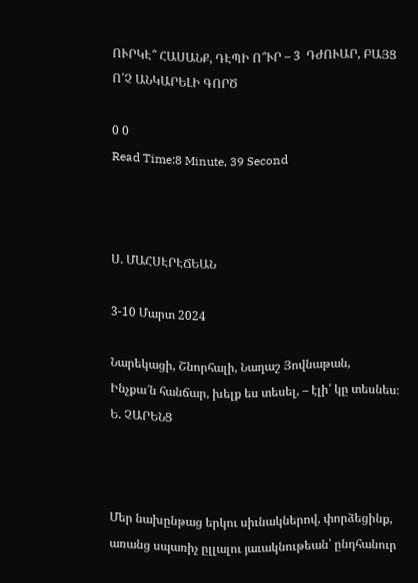ՈՒՐԿԷ՞ ՀԱՍԱՆՔ, ԴԷՊԻ Ո՞ՒՐ – 3  ԴԺՈՒԱՐ, ԲԱՅՑ Ո՛Չ ԱՆԿԱՐԵԼԻ ԳՈՐԾ

0 0
Read Time:8 Minute, 39 Second



Ս. ՄԱՀՍԷՐԷՃԵԱՆ

3-10 Մարտ 2024

Նարեկացի, Շնորհալի, Նաղաշ Յովնաթան,
Ինչքա՜ն հանճար, խելք ես տեսել, – էլի՛ կը տեսնես։
Ե. ՉԱՐԵՆՑ



Մեր նախընթաց երկու սիւնակներով, փորձեցինք, առանց սպառիչ ըլլալու յաւակնութեան՝ ընդհանուր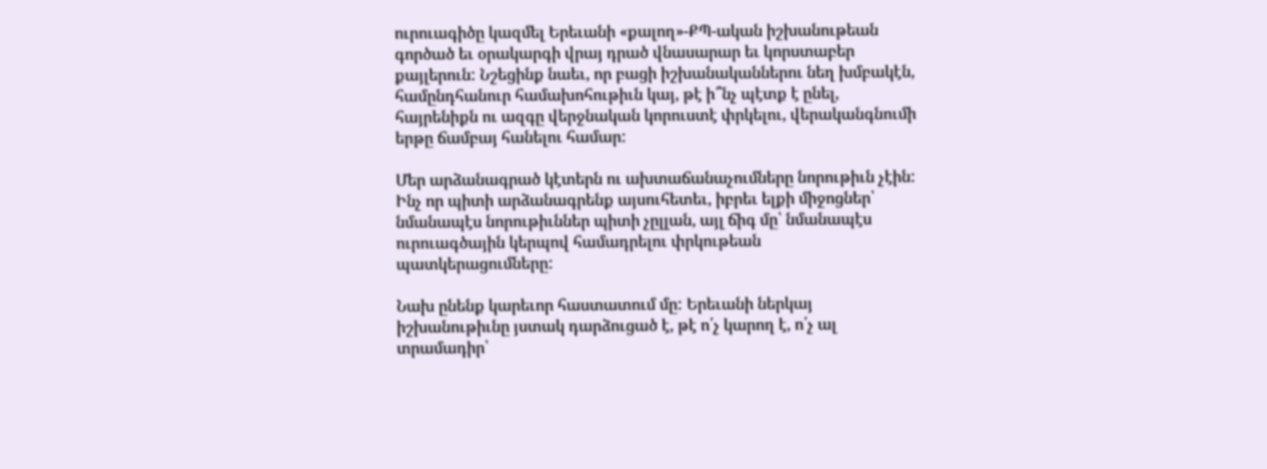ուրուագիծը կազմել Երեւանի «քալող»-ՔՊ-ական իշխանութեան գործած եւ օրակարգի վրայ դրած վնասարար եւ կորստաբեր քայլերուն: Նշեցինք նաեւ, որ բացի իշխանականներու նեղ խմբակէն, համընդհանուր համախոհութիւն կայ, թէ ի՞նչ պէտք է ընել, հայրենիքն ու ազգը վերջնական կորուստէ փրկելու, վերականգնումի երթը ճամբայ հանելու համար:

Մեր արձանագրած կէտերն ու ախտաճանաչումները նորութիւն չէին: Ինչ որ պիտի արձանագրենք այսուհետեւ, իբրեւ ելքի միջոցներ՝ նմանապէս նորութիւններ պիտի չըլլան, այլ ճիգ մը՝ նմանապէս ուրուագծային կերպով համադրելու փրկութեան պատկերացումները:

Նախ ընենք կարեւոր հաստատում մը: Երեւանի ներկայ իշխանութիւնը յստակ դարձուցած է, թէ ո՛չ կարող է, ո՛չ ալ տրամադիր՝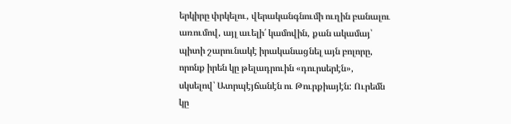երկիրը փրկելու, վերականգնումի ուղին բանալու առումով, այլ աւելի՛ կամովին, քան ակամայ՝ պիտի շարունակէ իրականացնել այն բոլորը, որոնք իրեն կը թելադրուին «դուրսերէն», սկսելով՝ Ատրպէյճանէն ու Թուրքիայէն: Ուրեմն կը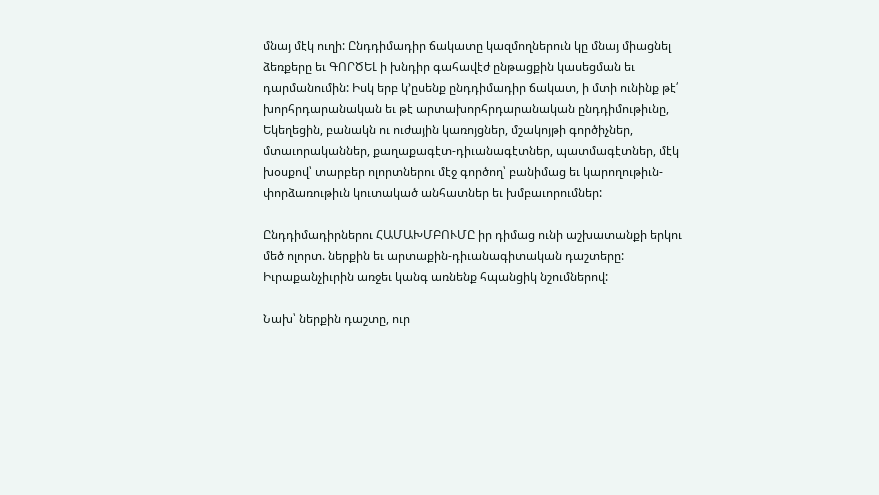մնայ մէկ ուղի: Ընդդիմադիր ճակատը կազմողներուն կը մնայ միացնել ձեռքերը եւ ԳՈՐԾԵԼ ի խնդիր գահավէժ ընթացքին կասեցման եւ դարմանումին: Իսկ երբ կ’ըսենք ընդդիմադիր ճակատ, ի մտի ունինք թէ՛ խորհրդարանական եւ թէ արտախորհրդարանական ընդդիմութիւնը, Եկեղեցին, բանակն ու ուժային կառոյցներ, մշակոյթի գործիչներ, մտաւորականներ, քաղաքագէտ-դիւանագէտներ, պատմագէտներ, մէկ խօսքով՝ տարբեր ոլորտներու մէջ գործող՝ բանիմաց եւ կարողութիւն-փորձառութիւն կուտակած անհատներ եւ խմբաւորումներ:

Ընդդիմադիրներու ՀԱՄԱԽՄԲՈՒՄԸ իր դիմաց ունի աշխատանքի երկու մեծ ոլորտ. ներքին եւ արտաքին-դիւանագիտական դաշտերը: Իւրաքանչիւրին առջեւ կանգ առնենք հպանցիկ նշումներով:

Նախ՝ ներքին դաշտը, ուր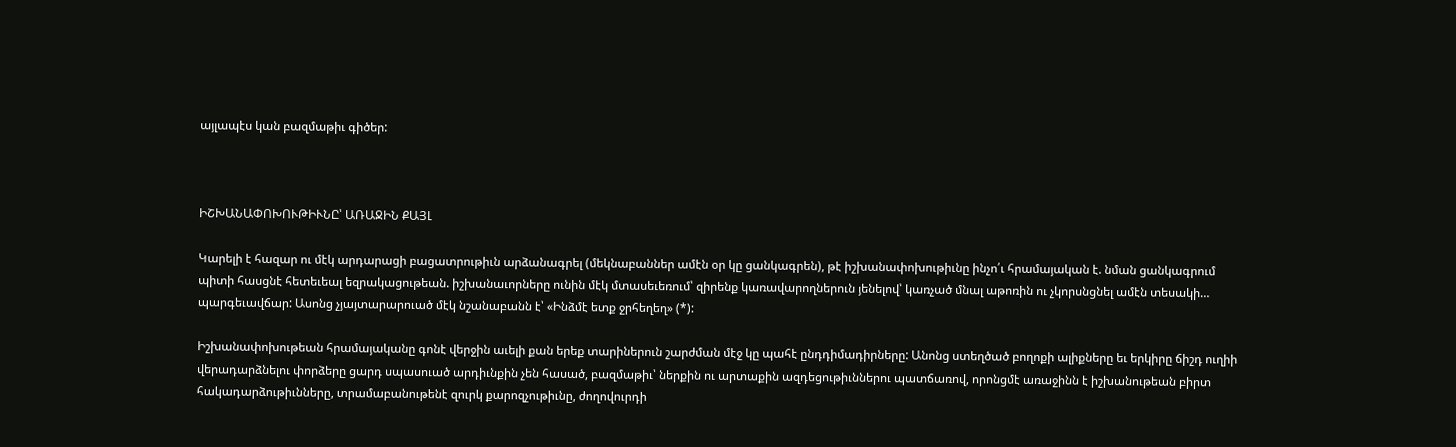այլապէս կան բազմաթիւ գիծեր:



ԻՇԽԱՆԱՓՈԽՈՒԹԻՒՆԸ՝ ԱՌԱՋԻՆ ՔԱՅԼ

Կարելի է հազար ու մէկ արդարացի բացատրութիւն արձանագրել (մեկնաբաններ ամէն օր կը ցանկագրեն), թէ իշխանափոխութիւնը ինչո՛ւ հրամայական է. նման ցանկագրում պիտի հասցնէ հետեւեալ եզրակացութեան. իշխանաւորները ունին մէկ մտասեւեռում՝ զիրենք կառավարողներուն յենելով՝ կառչած մնալ աթոռին ու չկորսնցնել ամէն տեսակի… պարգեւավճար: Ասոնց չյայտարարուած մէկ նշանաբանն է՝ «Ինձմէ ետք ջրհեղեղ» (*):

Իշխանափոխութեան հրամայականը գոնէ վերջին աւելի քան երեք տարիներուն շարժման մէջ կը պահէ ընդդիմադիրները: Անոնց ստեղծած բողոքի ալիքները եւ երկիրը ճիշդ ուղիի վերադարձնելու փորձերը ցարդ սպասուած արդիւնքին չեն հասած, բազմաթիւ՝ ներքին ու արտաքին ազդեցութիւններու պատճառով, որոնցմէ առաջինն է իշխանութեան բիրտ հակադարձութիւնները, տրամաբանութենէ զուրկ քարոզչութիւնը, ժողովուրդի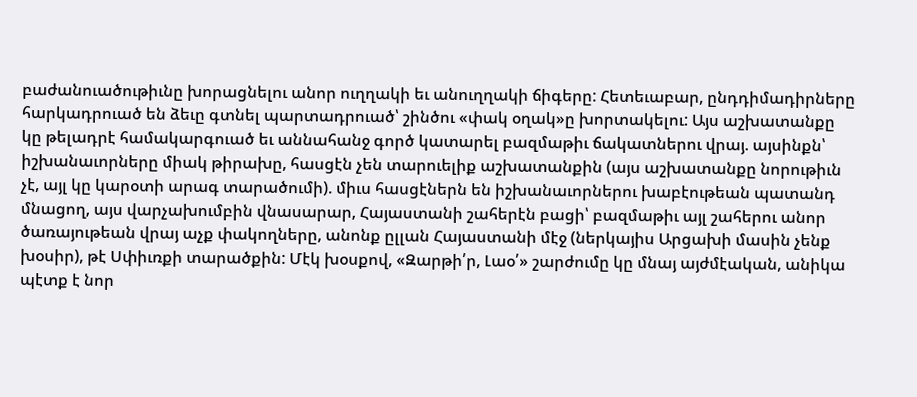բաժանուածութիւնը խորացնելու անոր ուղղակի եւ անուղղակի ճիգերը: Հետեւաբար, ընդդիմադիրները հարկադրուած են ձեւը գտնել պարտադրուած՝ շինծու «փակ օղակ»ը խորտակելու: Այս աշխատանքը կը թելադրէ համակարգուած եւ աննահանջ գործ կատարել բազմաթիւ ճակատներու վրայ. այսինքն՝ իշխանաւորները միակ թիրախը, հասցէն չեն տարուելիք աշխատանքին (այս աշխատանքը նորութիւն չէ, այլ կը կարօտի արագ տարածումի). միւս հասցէներն են իշխանաւորներու խաբէութեան պատանդ մնացող, այս վարչախումբին վնասարար, Հայաստանի շահերէն բացի՝ բազմաթիւ այլ շահերու անոր ծառայութեան վրայ աչք փակողները, անոնք ըլլան Հայաստանի մէջ (ներկայիս Արցախի մասին չենք խօսիր), թէ Սփիւռքի տարածքին: Մէկ խօսքով, «Զարթի՛ր, Լաօ՛» շարժումը կը մնայ այժմէական, անիկա պէտք է նոր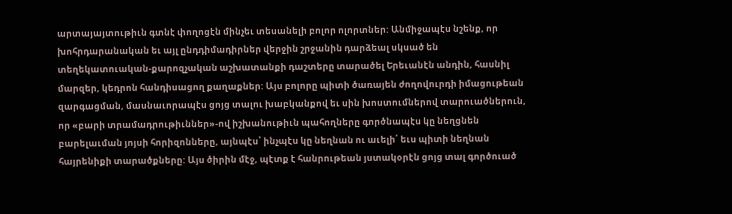արտայայտութիւն գտնէ փողոցէն մինչեւ տեսանելի բոլոր ոլորտներ: Անմիջապէս նշենք, որ խոհրդարանական եւ այլ ընդդիմադիրներ վերջին շրջանին դարձեալ սկսած են տեղեկատուական-քարոզչական աշխատանքի դաշտերը տարածել Երեւանէն անդին, հասնիլ մարզեր, կեդրոն հանդիսացող քաղաքներ: Այս բոլորը պիտի ծառայեն ժողովուրդի իմացութեան զարգացման, մասնաւորապէս ցոյց տալու խաբկանքով եւ սին խոստումներով տարուածներուն, որ «բարի տրամադրութիւններ»-ով իշխանութիւն պահողները գործնապէս կը նեղցնեն բարելաւման յոյսի հորիզոնները, այնպէս՝ ինչպէս կը նեղնան ու աւելի՛ եւս պիտի նեղնան հայրենիքի տարածքները: Այս ծիրին մէջ, պէտք է հանրութեան յստակօրէն ցոյց տալ գործուած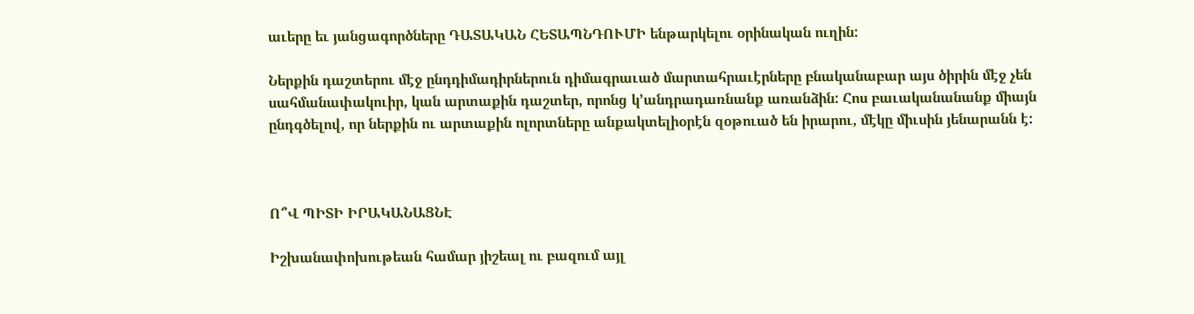աւերը եւ յանցագործները ԴԱՏԱԿԱՆ ՀԵՏԱՊՆԴՈՒՄԻ ենթարկելու օրինական ուղին:

Ներքին դաշտերու մէջ ընդդիմադիրներուն դիմագրաւած մարտահրաւէրները բնականաբար այս ծիրին մէջ չեն սահմանափակուիր, կան արտաքին դաշտեր, որոնց կ’անդրադառնանք առանձին: Հոս բաւականանանք միայն ընդգծելով, որ ներքին ու արտաքին ոլորտները անքակտելիօրէն զօթուած են իրարու, մէկը միւսին յենարանն է:



Ո՞Վ ՊԻՏԻ ԻՐԱԿԱՆԱՑՆԷ

Իշխանափոխութեան համար յիշեալ ու բազում այլ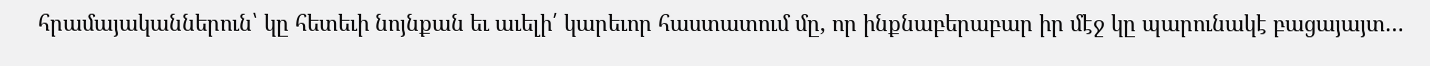հրամայականներուն՝ կը հետեւի նոյնքան եւ աւելի՛ կարեւոր հաստատում մը, որ ինքնաբերաբար իր մէջ կը պարունակէ բացայայտ…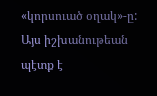«կորսուած օղակ»-ը: Այս իշխանութեան պէտք է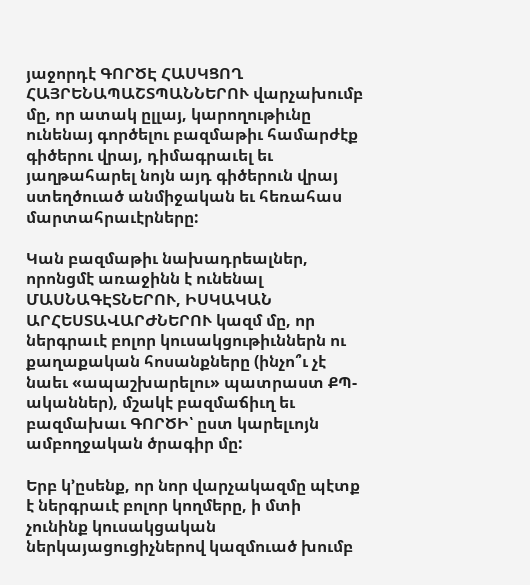յաջորդէ ԳՈՐԾԷ ՀԱՍԿՑՈՂ ՀԱՅՐԵՆԱՊԱՇՏՊԱՆՆԵՐՈՒ վարչախումբ մը, որ ատակ ըլլայ, կարողութիւնը ունենայ գործելու բազմաթիւ համարժէք գիծերու վրայ, դիմագրաւել եւ յաղթահարել նոյն այդ գիծերուն վրայ ստեղծուած անմիջական եւ հեռահաս մարտահրաւէրները:

Կան բազմաթիւ նախադրեալներ, որոնցմէ առաջինն է ունենալ ՄԱՍՆԱԳԷՏՆԵՐՈՒ, ԻՍԿԱԿԱՆ ԱՐՀԵՍՏԱՎԱՐԺՆԵՐՈՒ կազմ մը, որ ներգրաւէ բոլոր կուսակցութիւններն ու քաղաքական հոսանքները (ինչո՞ւ չէ նաեւ «ապաշխարելու» պատրաստ ՔՊ-ականներ), մշակէ բազմաճիւղ եւ բազմախաւ ԳՈՐԾԻ՝ ըստ կարելւոյն ամբողջական ծրագիր մը:

Երբ կ’ըսենք, որ նոր վարչակազմը պէտք է ներգրաւէ բոլոր կողմերը, ի մտի չունինք կուսակցական ներկայացուցիչներով կազմուած խումբ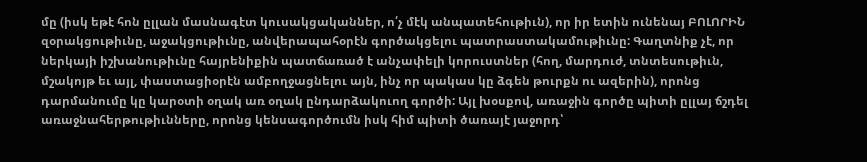մը (իսկ եթէ հոն ըլլան մասնագէտ կուսակցականներ, ո՛չ մէկ անպատեհութիւն), որ իր ետին ունենայ ԲՈԼՈՐԻՆ զօրակցութիւնը, աջակցութիւնը, անվերապահօրէն գործակցելու պատրաստակամութիւնը: Գաղտնիք չէ, որ ներկայի իշխանութիւնը հայրենիքին պատճառած է անչափելի կորուստներ (հող, մարդուժ, տնտեսութիւն, մշակոյթ եւ այլ, փաստացիօրէն ամբողջացնելու այն, ինչ որ պակաս կը ձգեն թուրքն ու ազերին), որոնց դարմանումը կը կարօտի օղակ առ օղակ ընդարձակուող գործի: Այլ խօսքով, առաջին գործը պիտի ըլլայ ճշդել առաջնահերթութիւնները, որոնց կենսագործումն իսկ հիմ պիտի ծառայէ յաջորդ՝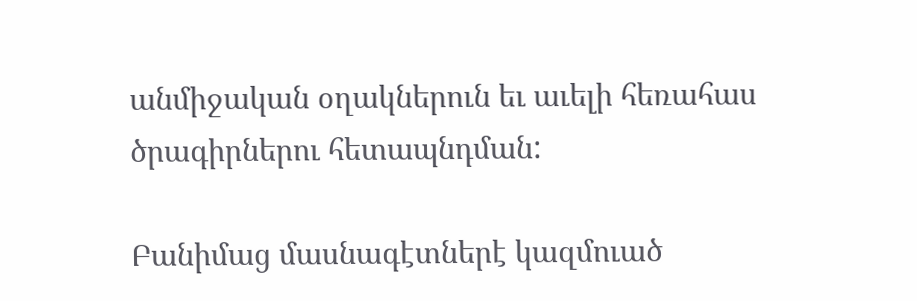անմիջական օղակներուն եւ աւելի հեռահաս ծրագիրներու հետապնդման:

Բանիմաց մասնագէտներէ կազմուած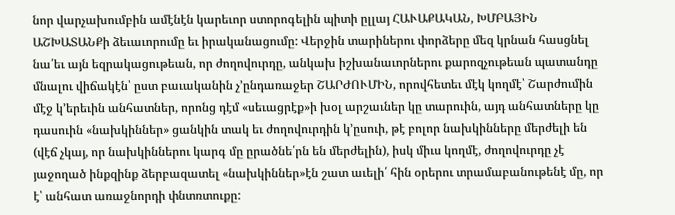նոր վարչախումբին ամէնէն կարեւոր ստորոգելին պիտի ըլլայ ՀԱՒԱՔԱԿԱՆ, ԽՄԲԱՅԻՆ ԱՇԽԱՏԱՆՔի ձեւաւորումը եւ իրականացումը: Վերջին տարիներու փորձերը մեզ կրնան հասցնել նա՛եւ այն եզրակացութեան, որ ժողովուրդը, անկախ իշխանաւորներու քարոզչութեան պատանդը մնալու վիճակէն՝ ըստ բաւականին չ’ընդառաջեր ՇԱՐԺՈՒՄԻՆ, որովհետեւ մէկ կողմէ՝ Շարժումին մէջ կ’երեւին անհատներ, որոնց դէմ «սեւացրէք»ի խօլ արշաւներ կը տարուին, այդ անհատները կը դասուին «նախկիններ» ցանկին տակ եւ ժողովուրդին կ’ըսուի, թէ բոլոր նախկինները մերժելի են (վէճ չկայ, որ նախկիններու կարգ մը ըրածնե՛րն են մերժելին), իսկ միւս կողմէ, ժողովուրդը չէ յաջողած ինքզինք ձերբազատել «նախկիններ»էն շատ աւելի՛ հին օրերու տրամաբանութենէ մը, որ է՝ անհատ առաջնորդի փնտռտուքը: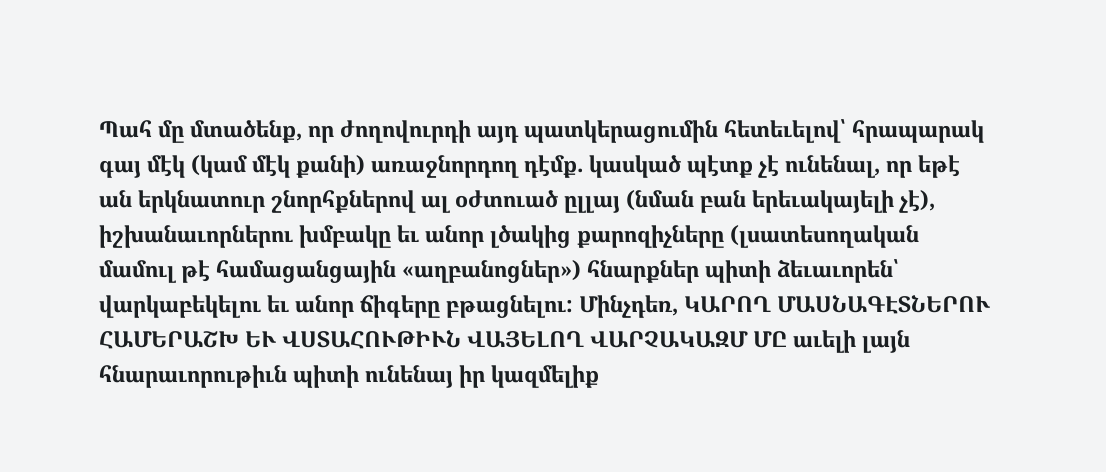Պահ մը մտածենք, որ ժողովուրդի այդ պատկերացումին հետեւելով՝ հրապարակ գայ մէկ (կամ մէկ քանի) առաջնորդող դէմք. կասկած պէտք չէ ունենալ, որ եթէ ան երկնատուր շնորհքներով ալ օժտուած ըլլայ (նման բան երեւակայելի չէ), իշխանաւորներու խմբակը եւ անոր լծակից քարոզիչները (լսատեսողական մամուլ թէ համացանցային «աղբանոցներ») հնարքներ պիտի ձեւաւորեն՝ վարկաբեկելու եւ անոր ճիգերը բթացնելու: Մինչդեռ, ԿԱՐՈՂ ՄԱՍՆԱԳԷՏՆԵՐՈՒ ՀԱՄԵՐԱՇԽ ԵՒ ՎՍՏԱՀՈՒԹԻՒՆ ՎԱՅԵԼՈՂ ՎԱՐՉԱԿԱԶՄ ՄԸ աւելի լայն հնարաւորութիւն պիտի ունենայ իր կազմելիք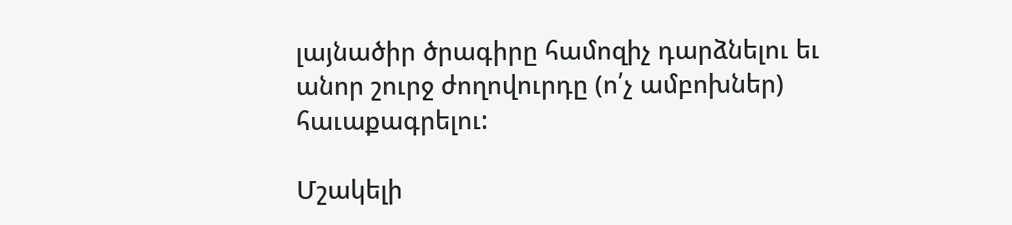լայնածիր ծրագիրը համոզիչ դարձնելու եւ անոր շուրջ ժողովուրդը (ո՛չ ամբոխներ) հաւաքագրելու:

Մշակելի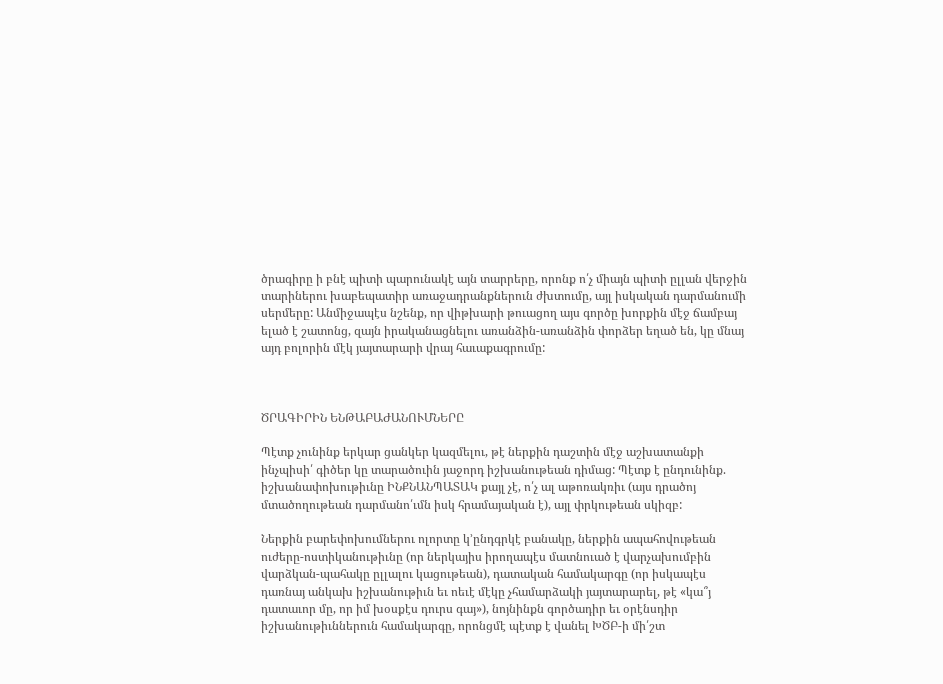ծրագիրը ի բնէ պիտի պարունակէ այն տարրերը, որոնք ո՛չ միայն պիտի ըլլան վերջին տարիներու խաբեպատիր առաջադրանքներուն ժխտումը, այլ իսկական դարմանումի սերմերը: Անմիջապէս նշենք, որ վիթխարի թուացող այս գործը խորքին մէջ ճամբայ ելած է շատոնց, զայն իրականացնելու առանձին-առանձին փորձեր եղած են, կը մնայ այդ բոլորին մէկ յայտարարի վրայ հաւաքագրումը:



ԾՐԱԳԻՐԻՆ ԵՆԹԱԲԱԺԱՆՈՒՄՆԵՐԸ

Պէտք չունինք երկար ցանկեր կազմելու, թէ ներքին դաշտին մէջ աշխատանքի ինչպիսի՛ գիծեր կը տարածուին յաջորդ իշխանութեան դիմաց: Պէտք է ընդունինք. իշխանափոխութիւնը ԻՆՔՆԱՆՊԱՏԱԿ քայլ չէ, ո՛չ ալ աթոռակռիւ (այս դրածոյ մտածողութեան դարմանո՛ւմն իսկ հրամայական է), այլ փրկութեան սկիզբ:

Ներքին բարեփոխումներու ոլորտը կ’ընդգրկէ բանակը, ներքին ապահովութեան ուժերը-ոստիկանութիւնը (որ ներկայիս իրողապէս մատնուած է վարչախումբին վարձկան-պահակը ըլլալու կացութեան), դատական համակարգը (որ իսկապէս դառնայ անկախ իշխանութիւն եւ ոեւէ մէկը չհամարձակի յայտարարել, թէ «կա՞յ դատաւոր մը, որ իմ խօսքէս դուրս գայ»), նոյնինքն գործադիր եւ օրէնսդիր իշխանութիւններուն համակարգը, որոնցմէ պէտք է վանել ԽԾԲ-ի մի՛շտ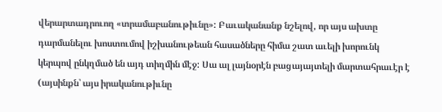վերարտադրուող «տրամաբանութիւնը»: Բաւականանք նշելով, որ այս ախտը դարմանելու խոստումով իշխանութեան հասածները հիմա շատ աւելի խորունկ կերպով ընկղմած են այդ տիղմին մէջ: Սա ալ լայնօրէն բացայայտելի մարտահրաւէր է (այսինքն՝ այս իրականութիւնը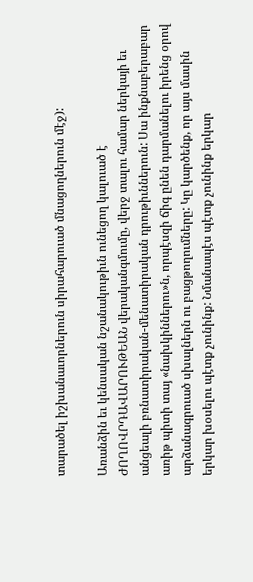տարածել իշխանաւորներուն սիրահարուած մնացողներուն մէջ):

Առանձին եւ կենսական նշանակութիւն ունեցող կալուած է ԺՈՂՈՎՐԴԱՎԱՐՈՒԹԵԱՆ վերականգմումը, վերջ տալու համար ներկայի եւ անցեալի բռնատիրական-մենատիրական դրութիւններուն: Սա ինքնաբերաբար առիթ պիտի տայ «նախկիններու»ն, որպէսզի ճիգ ընեն դարմանելու իրենց օրով արձանագրուած սխալներն ու բացթողումները: Կը կարծենք, որ այս մասին երկար խօսելու պէտք չունինք: Նմանապէս պէտք չունինք երկար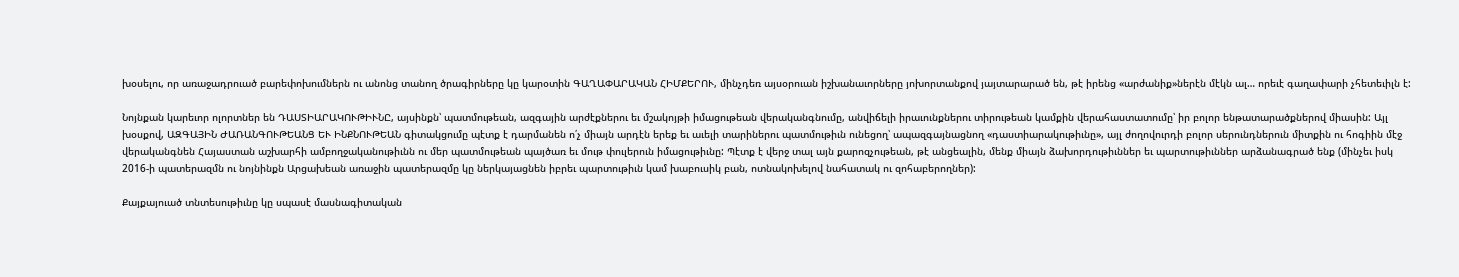խօսելու, որ առաջադրուած բարեփոխումներն ու անոնց տանող ծրագիրները կը կարօտին ԳԱՂԱՓԱՐԱԿԱՆ ՀԻՄՔԵՐՈՒ, մինչդեռ այսօրուան իշխանաւորները յոխորտանքով յայտարարած են, թէ իրենց «արժանիք»ներէն մէկն ալ… որեւէ գաղափարի չհետեւիլն է:

Նոյնքան կարեւոր ոլորտներ են ԴԱՍՏԻԱՐԱԿՈՒԹԻՒՆԸ, այսինքն՝ պատմութեան, ազգային արժէքներու եւ մշակոյթի իմացութեան վերականգնումը, անվիճելի իրաւունքներու տիրութեան կամքին վերահաստատումը՝ իր բոլոր ենթատարածքներով միասին: Այլ խօսքով, ԱԶԳԱՅԻՆ ԺԱՌԱՆԳՈՒԹԵԱՆՑ ԵՒ ԻՆՔՆՈՒԹԵԱՆ գիտակցումը պէտք է դարմանեն ո՛չ միայն արդէն երեք եւ աւելի տարիներու պատմութիւն ունեցող՝ ապազգայնացնող «դաստիարակութիւնը», այլ ժողովուրդի բոլոր սերունդներուն միտքին ու հոգիին մէջ վերականգնեն Հայաստան աշխարհի ամբողջականութիւնն ու մեր պատմութեան պայծառ եւ մութ փուլերուն իմացութիւնը: Պէտք է վերջ տալ այն քարոզչութեան, թէ անցեալին, մենք միայն ձախորդութիւններ եւ պարտութիւններ արձանագրած ենք (մինչեւ իսկ 2016-ի պատերազմն ու նոյնինքն Արցախեան առաջին պատերազմը կը ներկայացնեն իբրեւ պարտութիւն կամ խաբուսիկ բան, ոտնակոխելով նահատակ ու զոհաբերողներ):

Քայքայուած տնտեսութիւնը կը սպասէ մասնագիտական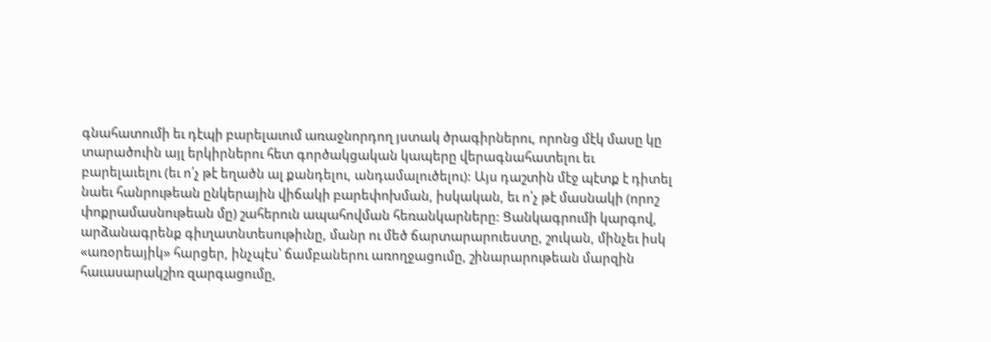գնահատումի եւ դէպի բարելաւում առաջնորդող յստակ ծրագիրներու, որոնց մէկ մասը կը տարածուին այլ երկիրներու հետ գործակցական կապերը վերագնահատելու եւ բարելաւելու (եւ ո՛չ թէ եղածն ալ քանդելու, անդամալուծելու): Այս դաշտին մէջ պէտք է դիտել նաեւ հանրութեան ընկերային վիճակի բարեփոխման, իսկական, եւ ո՛չ թէ մասնակի (որոշ փոքրամասնութեան մը) շահերուն ապահովման հեռանկարները: Ցանկագրումի կարգով, արձանագրենք գիւղատնտեսութիւնը, մանր ու մեծ ճարտարարուեստը, շուկան, մինչեւ իսկ «առօրեայիկ» հարցեր, ինչպէս՝ ճամբաներու առողջացումը, շինարարութեան մարզին հաւասարակշիռ զարգացումը,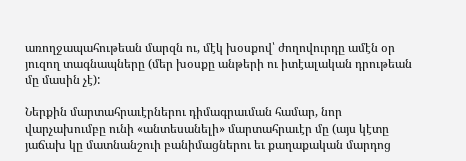առողջապահութեան մարզն ու, մէկ խօսքով՝ ժողովուրդը ամէն օր յուզող տագնապները (մեր խօսքը անթերի ու իտէալական դրութեան մը մասին չէ):

Ներքին մարտահրաւէրներու դիմագրաւման համար, նոր վարչախումբը ունի «անտեսանելի» մարտահրաւէր մը (այս կէտը յաճախ կը մատնանշուի բանիմացներու եւ քաղաքական մարդոց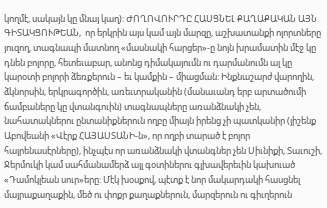կողմէ, սակայն կը մնայ կաղ): ԺՈՂՈՎՈՒՐԴԸ ՀԱՍՑՆԵԼ ՔԱՂԱՔԱԿԱՆ ԱՅՆ ԳԻՏԱԿՑՈՒԹԵԱՆ,  որ երկրին այս կամ այն մարզը, աշխատանքի ոլորտները յուզող, տագնապի մատնող «մասնակի հարցեր»-ը նոյն խրամատին մէջ կը դնեն բոլորը, հետեւաբար, անոնց դիմակայումն ու դարմանումն ալ կը կարօտի բոլորի ձեռքերուն – եւ կամքին – միացման: Ինքնաշարժ վարողին, ձկնորսին, երկրագործին, առեւտրականին (մանաւանդ երբ արտածումի ճամբաները կը վտանգուին) տագնապները առանձնակի չեն, նահատակներու ընտանիքներուն ողբը միայն իրենց չի պատկանիր (յիշենք Աբովեանի «Վէրք ՀԱՅԱՍՏԱՆԻ-ն», որ ողբի տարած է բոլոր հայրենասէրները), ինչպէս որ առանձնակի վտանգներ չեն Սիւնիքի, Տաւուշի, Ջերմուկի կամ սահմանամերձ այլ գօտիներու գլխավերեւին կախուած «Դամոկլեան սուր»երը: Մէկ խօսքով, պէտք է նոր մակարդակի հասցնել մայրաքաղաքին, մեծ ու փոքր քաղաքներուն, մարզերուն ու գիւղերուն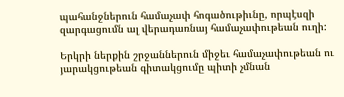պահանջներուն համաչափ հոգածութիւնը, որպէսզի զարգացումն ալ վերադառնայ համաչափութեան ուղի:

Երկրի ներքին շրջաններուն միջեւ համաչափութեան ու յարակցութեան գիտակցումը պիտի չմնան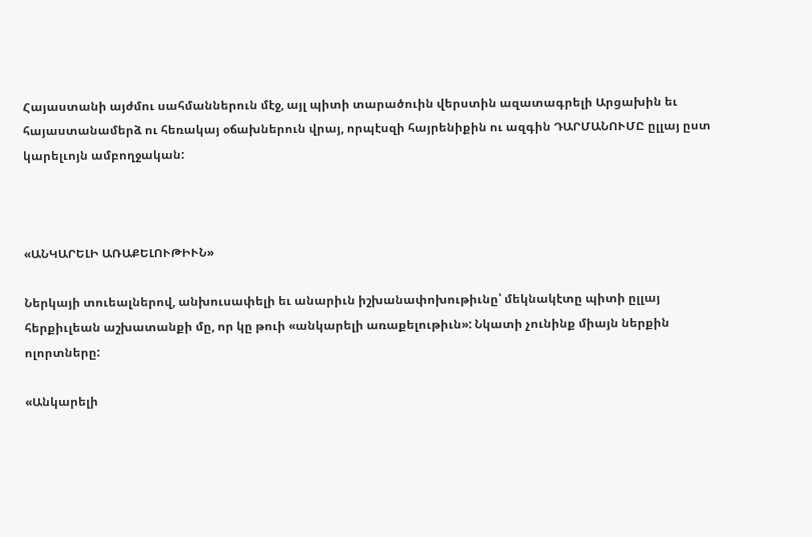Հայաստանի այժմու սահմաններուն մէջ, այլ պիտի տարածուին վերստին ազատագրելի Արցախին եւ հայաստանամերձ ու հեռակայ օճախներուն վրայ, որպէսզի հայրենիքին ու ազգին ԴԱՐՄԱՆՈՒՄԸ ըլլայ ըստ կարելւոյն ամբողջական:



«ԱՆԿԱՐԵԼԻ ԱՌԱՔԵԼՈՒԹԻՒՆ»

Ներկայի տուեալներով, անխուսափելի եւ անարիւն իշխանափոխութիւնը՝ մեկնակէտը պիտի ըլլայ հերքիւլեան աշխատանքի մը, որ կը թուի «անկարելի առաքելութիւն»: Նկատի չունինք միայն ներքին ոլորտները:

«Անկարելի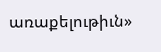առաքելութիւն»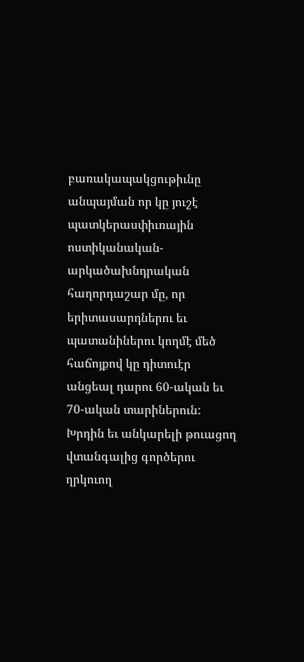բառակապակցութիւնը անպայման որ կը յուշէ պատկերասփիւռային ոստիկանական-արկածախնդրական հաղորդաշար մը, որ երիտասարդներու եւ պատանիներու կողմէ մեծ հաճոյքով կը դիտուէր անցեալ դարու 60-ական եւ 70-ական տարիներուն: Խրդին եւ անկարելի թուացող վտանգալից գործերու ղրկուող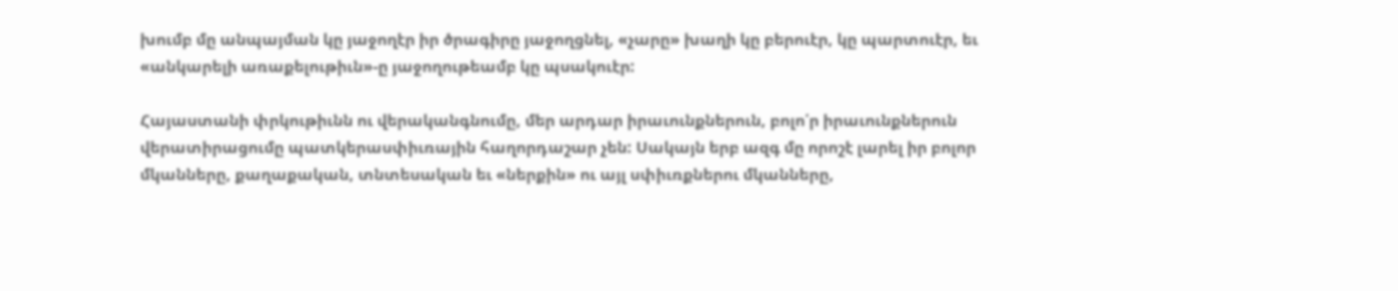խումբ մը անպայման կը յաջողէր իր ծրագիրը յաջողցնել, «չարը» խաղի կը բերուէր, կը պարտուէր, եւ «անկարելի առաքելութիւն»-ը յաջողութեամբ կը պսակուէր:

Հայաստանի փրկութիւնն ու վերականգնումը, մեր արդար իրաւունքներուն, բոլո՛ր իրաւունքներուն վերատիրացումը պատկերասփիւռային հաղորդաշար չեն: Սակայն երբ ազգ մը որոշէ լարել իր բոլոր մկանները, քաղաքական, տնտեսական եւ «ներքին» ու այլ սփիւռքներու մկանները,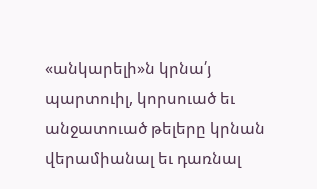«անկարելի»ն կրնա՛յ պարտուիլ, կորսուած եւ անջատուած թելերը կրնան վերամիանալ եւ դառնալ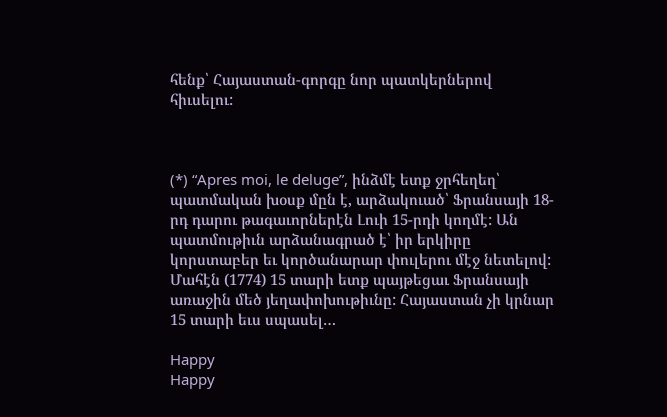հենք՝ Հայաստան-գորգը նոր պատկերներով հիւսելու:



(*) “Apres moi, le deluge”, ինձմէ ետք ջրհեղեղ՝ պատմական խօսք մըն է, արձակուած՝ Ֆրանսայի 18-րդ դարու թագաւորներէն Լուի 15-րդի կողմէ: Ան պատմութիւն արձանագրած է՝ իր երկիրը կորստաբեր եւ կործանարար փուլերու մէջ նետելով: Մահէն (1774) 15 տարի ետք պայթեցաւ Ֆրանսայի առաջին մեծ յեղափոխութիւնը: Հայաստան չի կրնար 15 տարի եւս սպասել…

Happy
Happy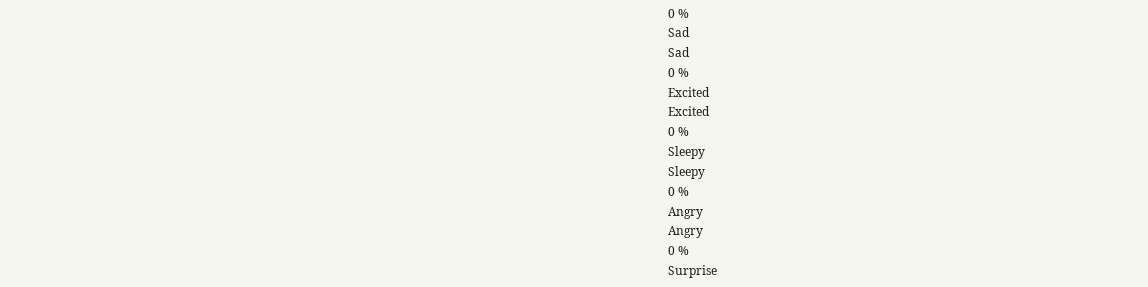0 %
Sad
Sad
0 %
Excited
Excited
0 %
Sleepy
Sleepy
0 %
Angry
Angry
0 %
Surprise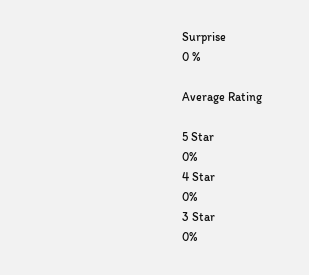Surprise
0 %

Average Rating

5 Star
0%
4 Star
0%
3 Star
0%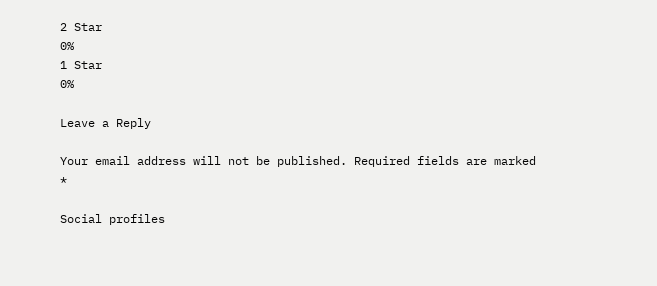2 Star
0%
1 Star
0%

Leave a Reply

Your email address will not be published. Required fields are marked *

Social profiles